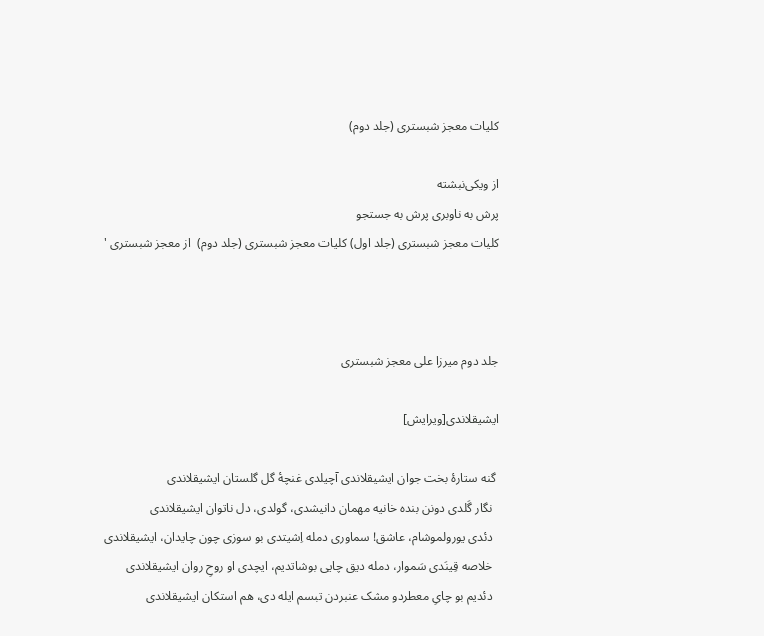کلیات معجز شبستری (جلد دوم)

از ویکی‌نبشته
پرش به ناوبری پرش به جستجو
کلیات معجز شبستری (جلد اول) کلیات معجز شبستری (جلد دوم)  از معجز شبستری '



جلد دوم میرزا علی معجز شبستری

ایشیقلاندی[ویرایش]

 گنه ستارۀ بخت جوان ایشیقلاندی آچیلدی غنچۀ گل گلستان ایشیقلاندی
  نگار گَلدی دونن بنده خانیه مهمان دانیشدی، گولدی، دل ناتوان ایشیقلاندی
  دئدی یورولموشام، عاشق! سماوری دمله اِشیتدی بو سوزی چون چایدان، ایشیقلاندی
  خلاصه قِینَدی سَموار، دمله دیق چایی بوشاتدیم، ایچدی او روحِ روان ایشیقلاندی
  دئدیم بو چایِ معطردو مشک عنبردن تبسم ایله دی، هم استکان ایشیقلاندی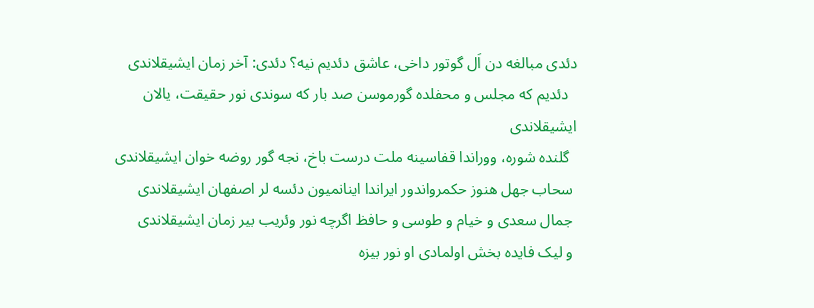دئدی مبالغه دن اَل گوتور داخی، عاشق دئدیم نیه؟ دئدی: آخر زمان ایشیقلاندی
  دئدیم که مجلس و محفلده گورموسن صد بار که سوندی نور حقیقت، یالان ایشیقلاندی
  گلنده شوره، ووراندا قفاسینه ملت درست باخ، نجه گور روضه خوان ایشیقلاندی
 سحاب جهل هنوز حکمرواندور ایراندا اینانمیون دئسه لر اصفهان ایشیقلاندی
 جمال سعدی و خیام و طوسی و حافظ اگرچه نور وئریب بیر زمان ایشیقلاندی
 و لیک فایده بخش اولمادی او نور بیزه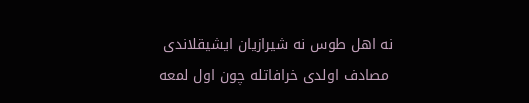نه اهل طوس نه شیرازیان ایشیقلاندی
 مصادف اولدی خرافاتله چون اول لمعه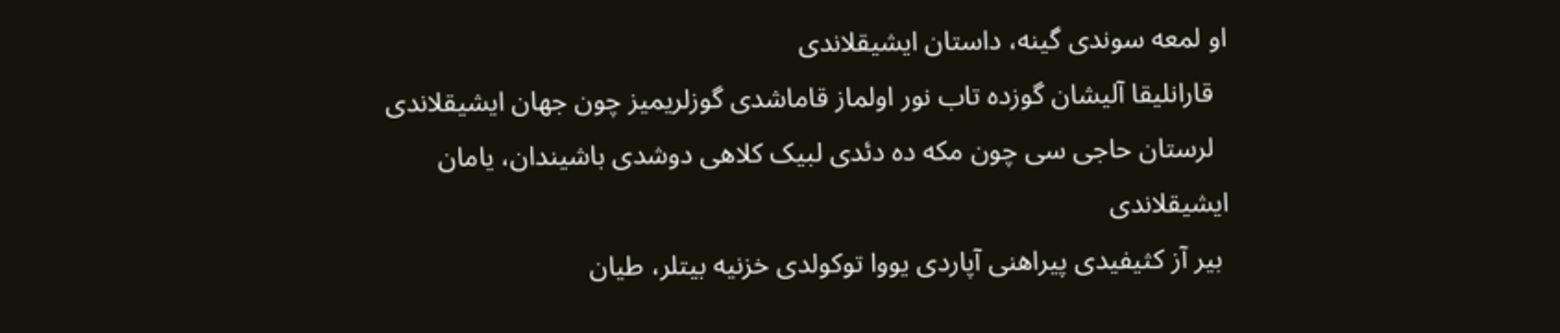او لمعه سوندی گینه، داستان ایشیقلاندی
  قارانلیقا آلیشان گوزده تاب نور اولماز قاماشدی گوزلریمیز چون جهان ایشیقلاندی
  لرستان حاجی سی چون مکه ده دئدی لبیک کلاهی دوشدی باشیندان، یامان ایشیقلاندی
 بیر آز کثیفیدی پیراهنی آپاردی یووا توکولدی خزنیه بیتلر، طیان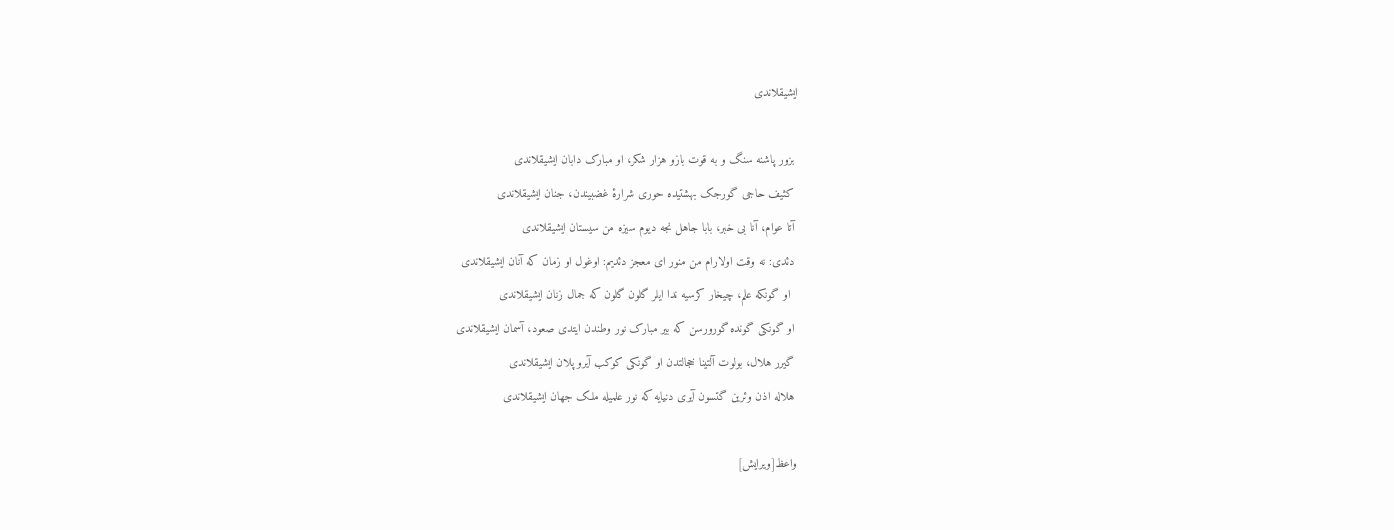ایشیقلاندی

 بزور پاشنه سنگ و به قوت بازو هزار شکر، او مبارک دابان ایشیقلاندی
 کثیف حاجی گورجک بهشتیده حوری شرارۀ غضبیندن، جنان ایشیقلاندی
 آتا عوام، آنا بی خبر، بابا جاهل نجه دیوم سیزه من سیستان ایشیقلاندی
 دئدی: نه وقت اولارام من منور ای معجز دئدیم: اوغول او زمان که آنان ایشیقلاندی
  او گونکه علم، چیخار کرسیه ندا ایلر گلون گلون که جمال زنان ایشیقلاندی
 او گونکی گونده گورورسن که بیر مبارک نور وطندن ایتدی صعود، آسمان ایشیقلاندی
 گیرر هلال، بولوت آلتینا خجالتدن او گونکی کوکب آیرو پلان ایشیقلاندی
 هلاله اذن وئرین گتسون آیری دنیایه که نور علمیله ملک جهان ایشیقلاندی

واعظ[ویرایش]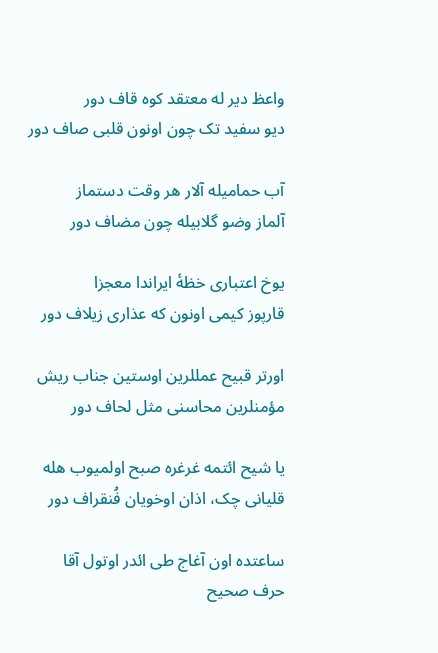واعظ دیر له معتقد کوه قاف دور
دیو سفید تک چون اونون قلبی صاف دور

آب حمامیله آلار هر وقت دستماز
آلماز وضو گلابیله چون مضاف دور

یوخ اعتباری خظۀ ایراندا معجزا
قارپوز کیمی اونون که عذاری زیلاف دور

اورتر قبیح عمللرین اوستین جناب ریش
مؤمنلرین محاسنی مثل لحاف دور

یا شیح ائتمه غرغره صبح اولمیوب هله
قلیانی چک، اذان اوخویان فُنقراف دور

ساعتده اون آغاج طی ائدر اوتول آقا
حرف صحیح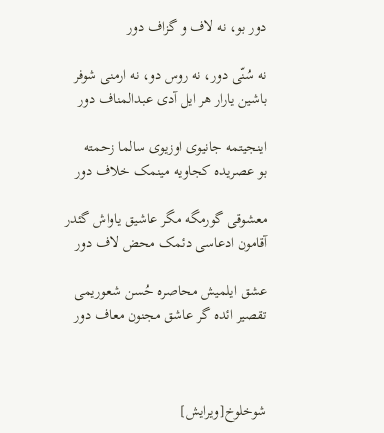دور بو، نه لاف و گزاف دور

نه سُنّی دور، نه روس دو، نه ارمنی شوفر
باشین یارار هر ایل آدی عبدالمناف دور

اینجیتمه جانیوی اوزیوی سالما زحمته
بو عصریده کجاویه مینمک خلاف دور

معشوقی گورمگه مگر عاشیق یاواش گئدر
آقامون ادعاسی دئمک محض لاف دور

عشق ایلمیش محاصره حُسن شعوریمی
تقصیر ائده گر عاشق مجنون معاف دور



شوخلوخ[ویرایش]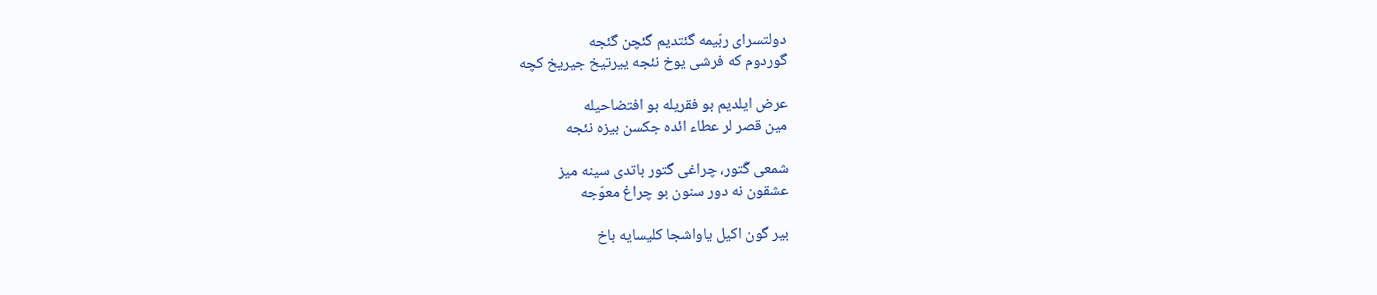دولتسرای ربّیمه گئتدیم گئچن گئجه
گوردوم که فرشی یوخ نئجه ییرتیخ جیریخ کچه

عرض ایلدیم بو فقریله بو افتضاحیله
مین قصر لر عطاء ائده جکسن بیزه نئجه

شمعی گَتور، چراغی گتور باتدی سینه میز
عشقون نه دور سنون بو چراغ معوّجه

بیر گون اکیل یاواشجا کلیسایه باخ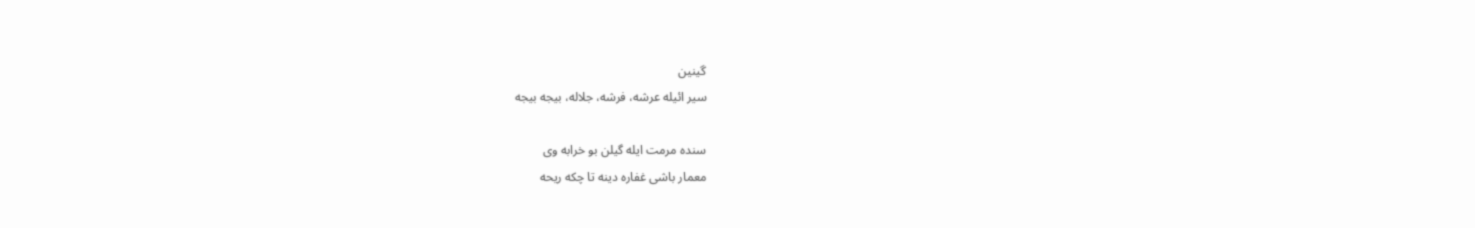گینین
سیر ائیله عرشه، فرشه، جلاله، بیجه بیجه

سنده مرمت ایله گیلن بو خرابه وی
معمار باشی غفاره دینه تا چکه ریحه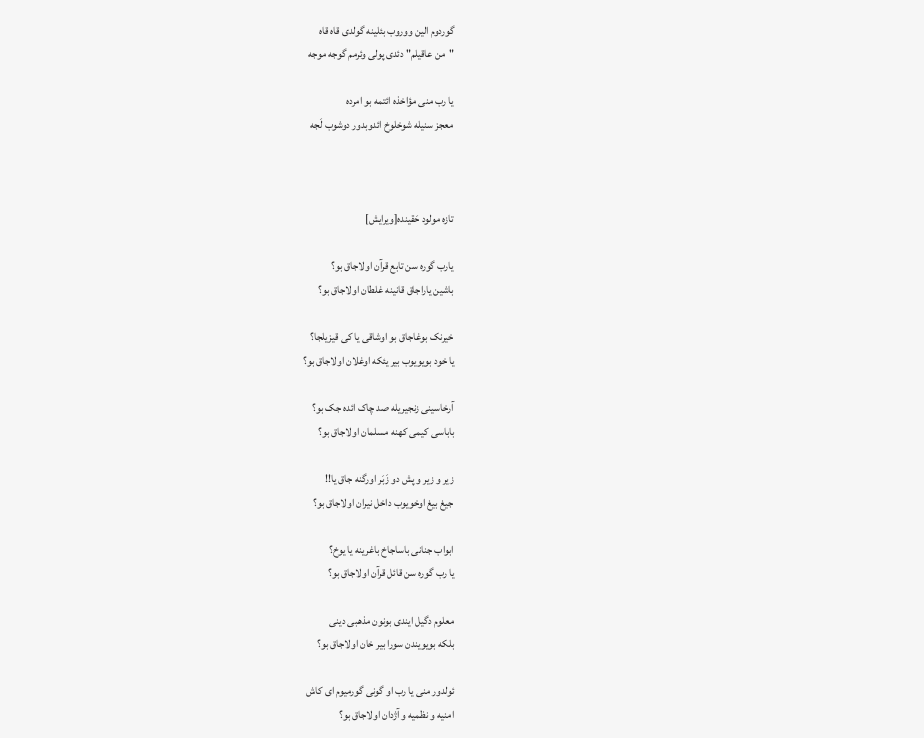گوردوم الین ووروب بئلینه گولدی قاه قاه
"من عاقیلم" دئدی پولی وئرمم گوجه موجه

یا رب منی مؤاخذه ائتمه بو امرده
معجز سنیله شوخلوخ ائدوبدور دوشوب لَجه



تازه مولود حَقینده[ویرایش]

یارب گوره سن تابع قرآن اولاجاق بو؟
باشین یاراجاق قانینه غلطان اولاجاق بو؟

خیرنک بوغاجاق بو اوشاقی یا کی قیزیلجا؟
یا خود بویویوب بیر یئکه اوغلان اولاجاق بو؟

آرخاسینی زنجیریله صد چاک ائده جک بو؟
باباسی کیمی کهنه مسلمان اولاجاق بو؟

زیر و زیر و پش دو زَبَر اورگنه جاق یا!!
جیغ بیغ اوخویوب داخل نیران اولاجاق بو؟

ابواب جنانی باساجاخ باغرینه یا یوخ؟
یا رب گوره سن قائل قرآن اولاجاق بو؟

معلوم دگیل ایندی بونون مذهبی دینی
بلکه بویویندن سورا بیر خان اولاجاق بو؟

ئولدور منی یا رب او گونی گورمیوم ای کاش
امنیه و نظمیه و آژدان اولاجاق بو؟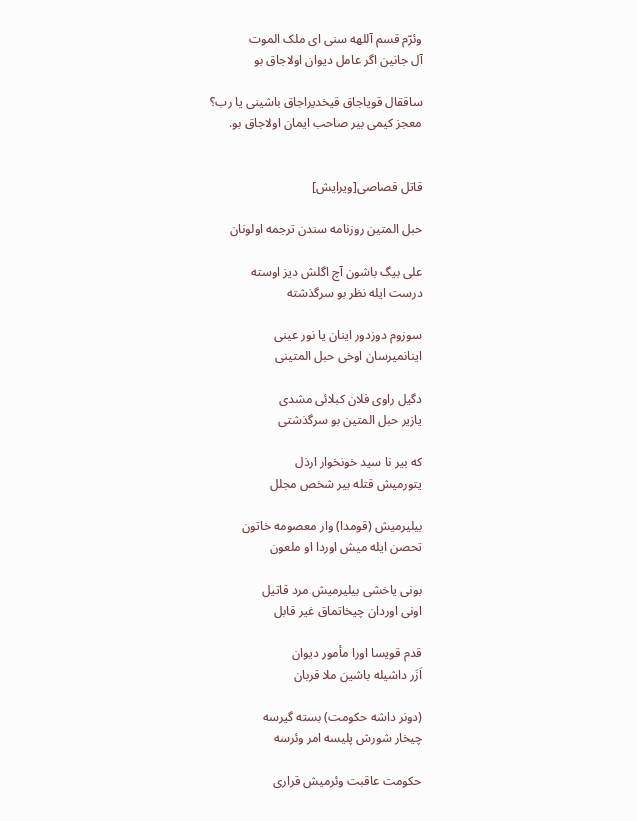وئرّم قسم آللهه سنی ای ملک الموت
آل جانین اگر عامل دیوان اولاجاق بو

ساققال قویاجاق قیخدیراجاق باشینی یا رب؟
معجز کیمی بیر صاحب ایمان اولاجاق بو.


قاتل قصاصی[ویرایش]

حبل المتین روزنامه سندن ترجمه اولونان

علی بیگ باشون آچ اگلش دیز اوسته
درست ایله نظر بو سرگذشته

سوزوم دوزدور اینان یا نور عینی
اینانمیرسان اوخی حبل المتینی

دگیل راوی فلان کبلائی مشدی
یازیر حبل المتین بو سرگذشتی

که بیر نا سید خونخوار ارذل
یتورمیش قتله بیر شخص مجلل

بیلیرمیش (قومدا) وار معصومه خاتون
تحصن ایله میش اوردا او ملعون

بونی یاخشی بیلیرمیش مرد قاتیل
اونی اوردان چیخاتماق غیر قابل

قدم قویسا اورا مأمور دیوان
اَزَر داشیله باشین ملا قربان

(دونر داشه حکومت) بسته گیرسه
چیخار شورش پلیسه امر وئرسه

حکومت عاقبت وئرمیش قراری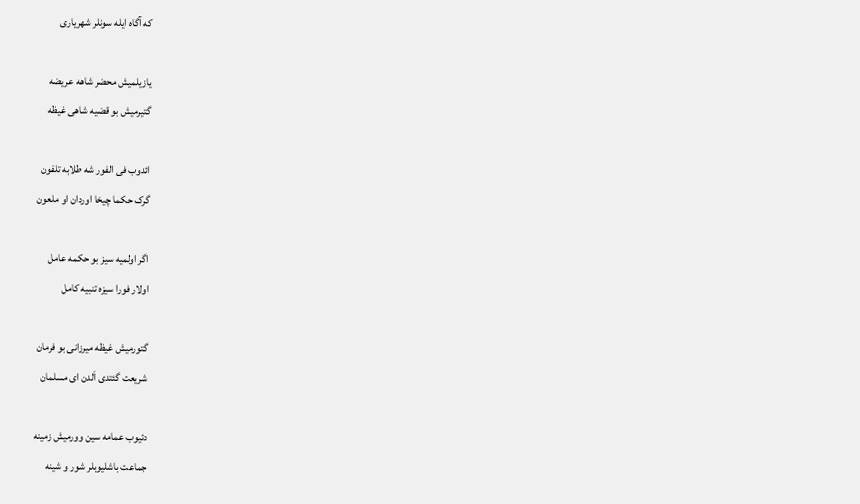که آگاه ایله سونلر شهریاری

یازیلمیش محضر شاهه عریضه
گتیرمیش بو قضیه شاهی غیظه

ائدوب فی الفور شه طلابه تلفون
گرک حکما چیخا اوردان او ملعون

اگر اولمیه سیز بو حکمه عامل
اولار فورا سیزه تنبیه کامل

گتورمیش غیظه میرزانی بو فرمان
شریعت گئتدی اَلدن ای مسلمان

دئیوب عمامه سین وورمیش زمینه
جماعت باشلیوبلر شور و شینه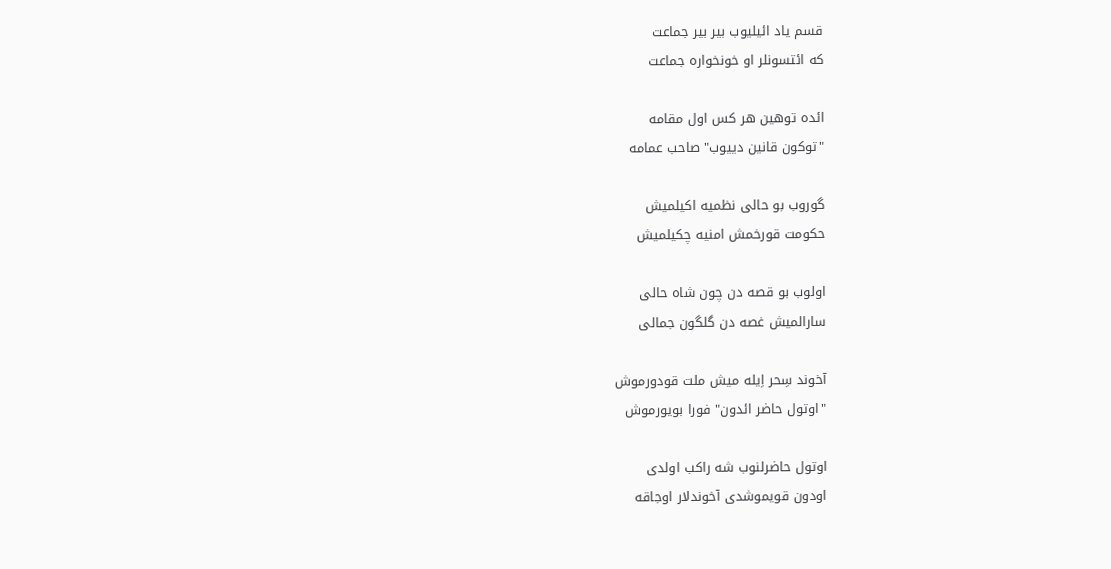قسم یاد ائیلیوب بیر بیر جماعت
که ائتسونلر او خونخواره جماعت

ائده توهین هر کس اول مقامه
"توکون قانین دییوب" صاحب عمامه

گوروب بو حالی نظمیه اکیلمیش
حکومت قورخمش امنیه چکیلمیش

اولوب بو قصه دن چون شاه حالی
سارالمیش غصه دن گلگون جمالی

آخوند سِحر اِیله میش ملت قودورموش
"اوتول حاضر ائدون" فورا بویورموش

اوتول حاضرلنوب شه راکب اولدی
اودون قویموشدی آخوندلار اوجاقه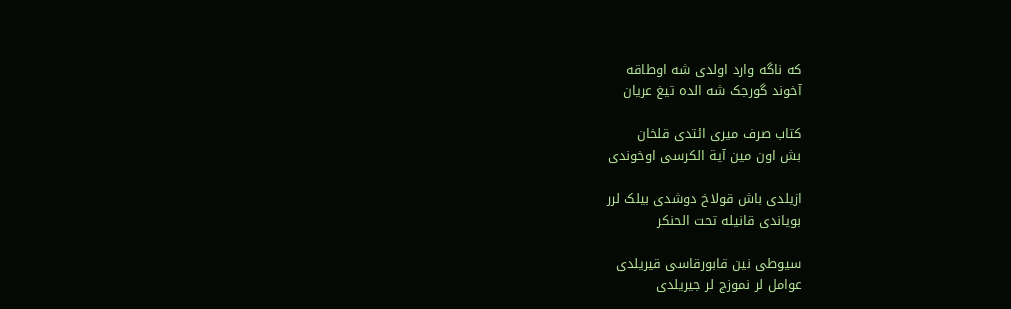که ناگه وارد اولدی شه اوطاقه
آخوند گورجک شه الده تیغ عریان

کتاب صرف میری ائتدی قلخان
بش اون مین آیة الکرسی اوخوندی

ازیلدی باش قولاخ دوشدی بیلک لرر
بویاندی قانیله تحت الحنکر

سیوطی نین قابورقاسی قیریلدی
عوامل لر نموزج لر جیریلدی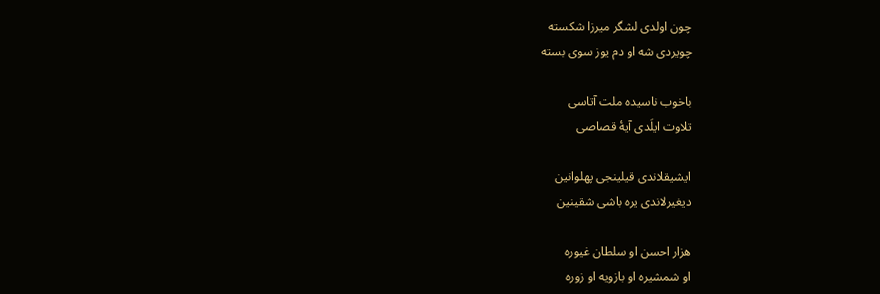چون اولدی لشگر میرزا شکسته
چویردی شه او دم یوز سوی بسته

باخوب ناسیده ملت آتاسی
تلاوت ایلَدی آیۀ قصاصی

ایشیقلاندی قیلینجی پهلوانین
دیغیرلاندی یره باشی شقینین

هزار احسن او سلطان غیوره
او شمشیره او بازویه او زوره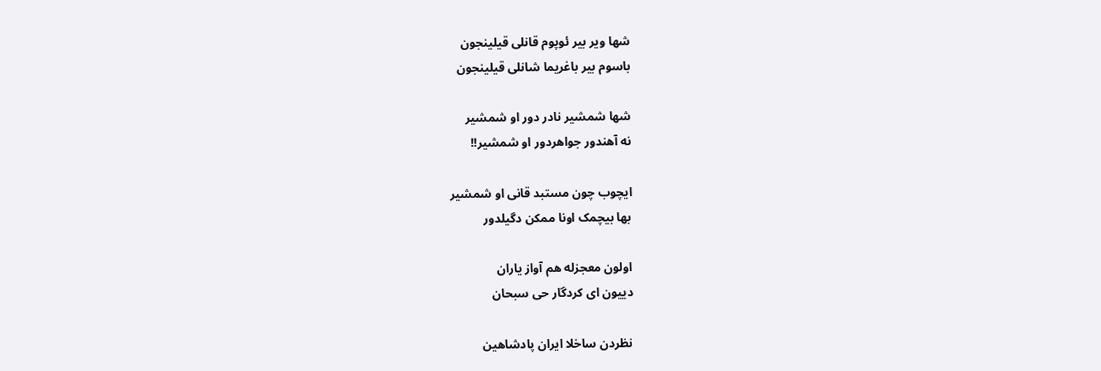شها ویر بیر ئوپوم قانلی قیلینجون
باسوم بیر باغریما شانلی قیلینجون

شها شمشیر نادر دور او شمشیر
نه آهندور جواهردور او شمشیر!!

ایچوب چون مستبد قانی او شمشیر
بها بیچمک اونا ممکن دگیلدور

اولون معجزله هم آواز یاران
دییون ای کردگار حی سبحان

نظردن ساخلا ایران پادشاهین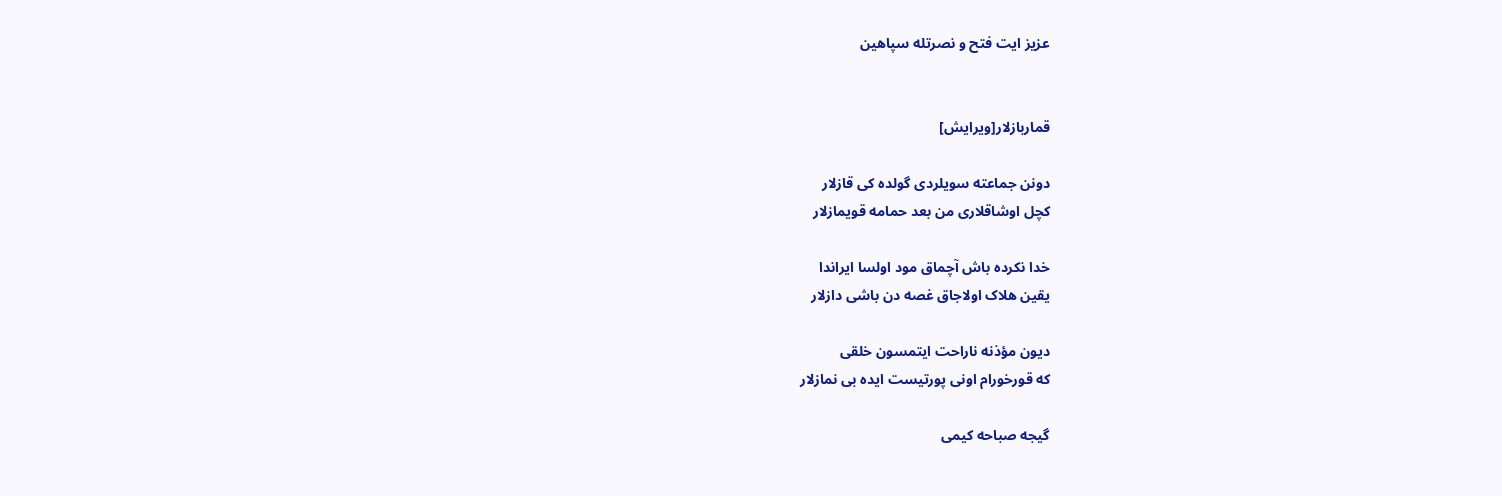عزیز ایت فتح و نصرتله سپاهین


قماربازلار[ویرایش]

دونن جماعته سویلردی گولده کی قازلار
کچل اوشاقلاری من بعد حمامه قویمازلار

خدا نکرده باش آچماق مود اولسا ایراندا
یقین هلاک اولاجاق غصه دن باشی دازلار

دیون مؤذنه ناراحت ایتمسون خلقی
که قورخورام اونی پورتیست ایده بی نمازلار

گیجه صباحه کیمی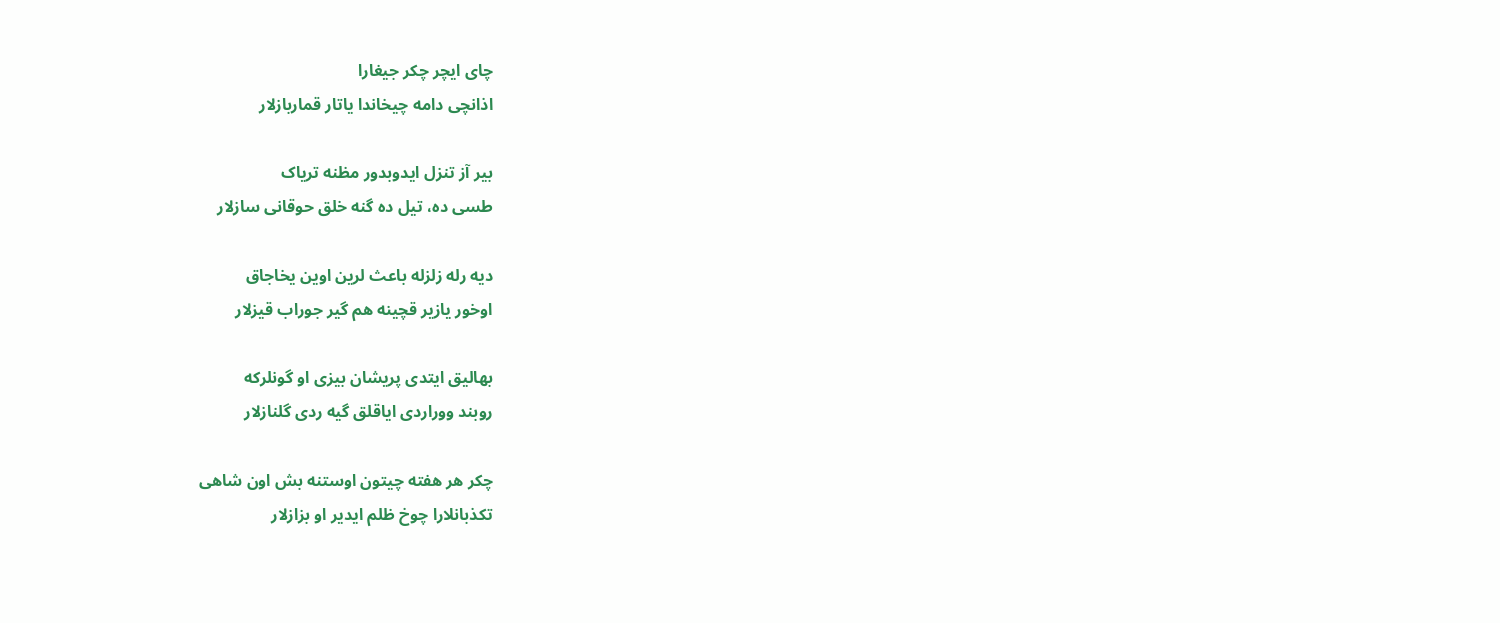چای ایچر چکر جیغارا
اذانچی دامه چیخاندا یاتار قماربازلار

بیر آز تنزل ایدوبدور مظنه تریاک
طسی ده، تیل ده گنه خلق حوقانی سازلار

دیه رله زلزله باعث لرین اوین یخاجاق
اوخور یازیر قچینه هم گیر جوراب قیزلار

بهالیق ایتدی پریشان بیزی او گونلرکه
روبند ووراردی ایاقلق گیه ردی گلنازلار

چکر هر هفته چیتون اوستنه بش اون شاهی
تکذبانلارا چوخ ظلم ایدیر او بزازلار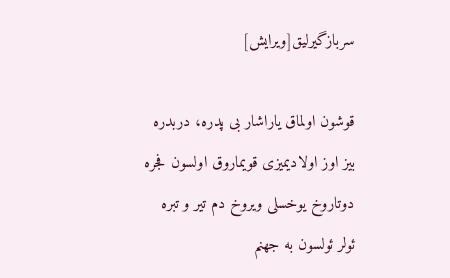سربازگیرلیق[ویرایش]

قوشون اولماق یاراشار بی پدره، دربدره
بیز اوز اولادیمیزی قویماروق اولسون فجره
دوتاروخ یوخسلی ویروخ دم تیر و تبره
ئولر ئولسون به جهنم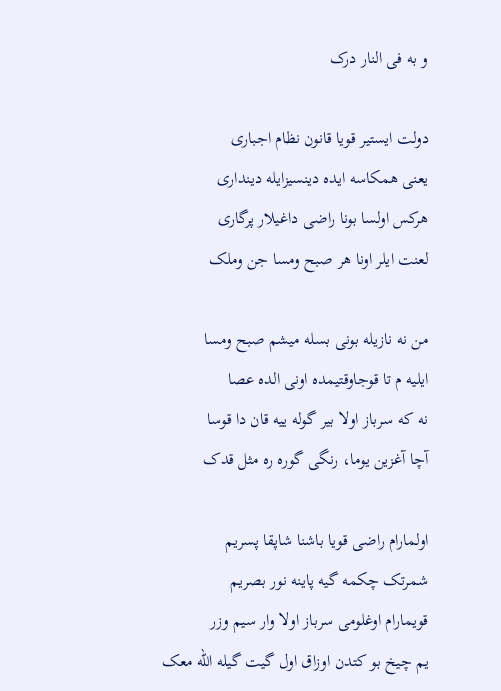و به فی النار درک

دولت ایستیر قویا قانون نظام اجباری
یعنی همکاسه ایده دینسیزایله دینداری
هرکس اولسا بونا راضی داغیلار پرگاری
لعنت ایلر اونا هر صبح ومسا جن وملک

من نه نازیله بونی بسله میشم صبح ومسا
ایلیه م تا قوجاوقتیمده اونی الده عصا
نه که سرباز اولا بیر گوله ییه قان دا قوسا
آچا آغزین یوما، رنگی گوره ره مثل قدک

اولمارام راضی قویا باشنا شاپقا پسریم
شمرتک چکمه گیه پاینه نور بصریم
قویمارام اوغلومی سرباز اولا وار سیم وزر
یم چیخ بو کتدن اوزاق اول گیت گیله الله معک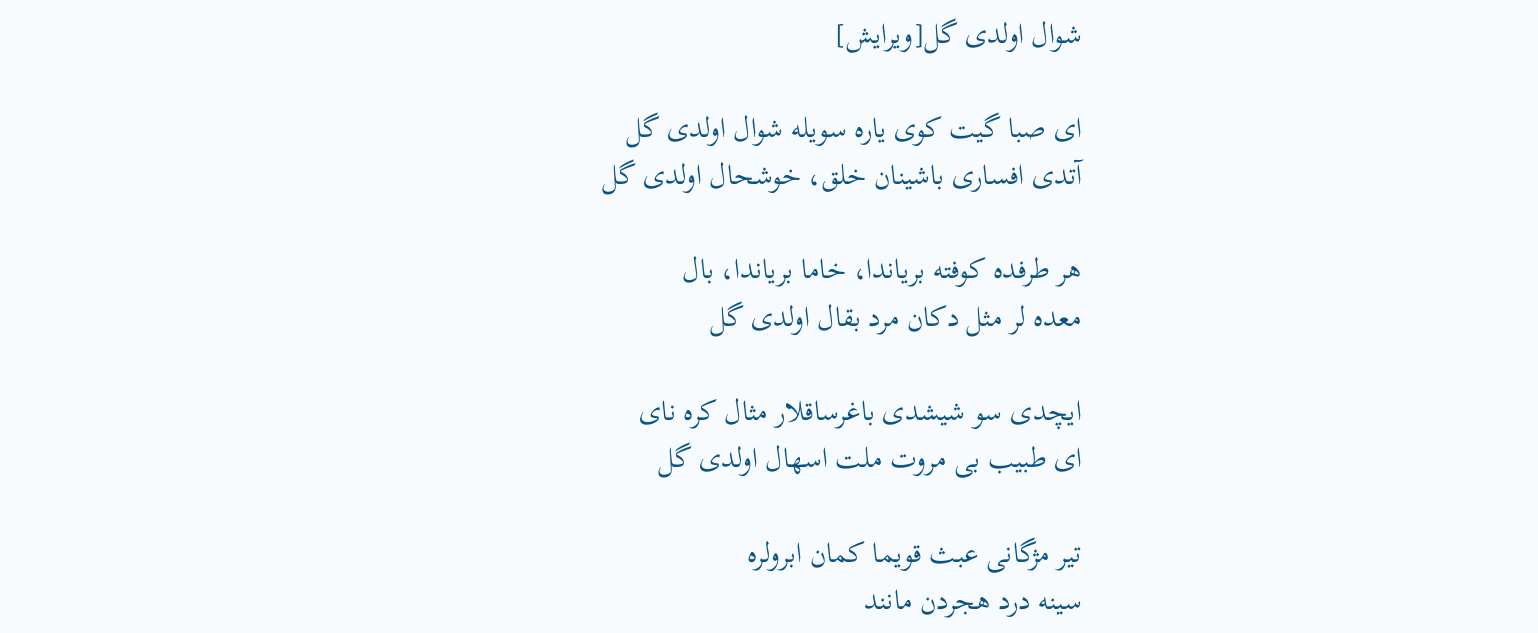شوال اولدی گل[ویرایش]

ای صبا گیت کوی یاره سویله شوال اولدی گل
آتدی افساری باشینان خلق، خوشحال اولدی گل

هر طرفده کوفته بریاندا، خاما بریاندا، بال
معده لر مثل دکان مرد بقال اولدی گل

ایچدی سو شیشدی باغرساقلار مثال کره نای
ای طبیب بی مروت ملت اسهال اولدی گل

تیر مژگانی عبث قویما کمان ابرولره
سینه درد هجردن مانند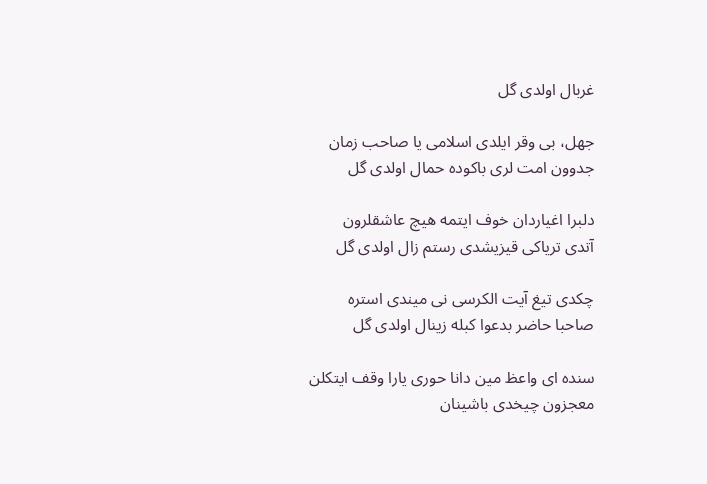غربال اولدی گل

جهل، بی وقر ایلدی اسلامی یا صاحب زمان
جدوون امت لری باکوده حمال اولدی گل

دلبرا اغیاردان خوف ایتمه هیچ عاشقلرون
آتدی تریاکی قیزیشدی رستم زال اولدی گل

چکدی تیغ آیت الکرسی نی میندی استره
صاحبا حاضر بدعوا کبله زینال اولدی گل

سنده ای واعظ مین دانا حوری یارا وقف ایتکلن
معجزون چیخدی باشینان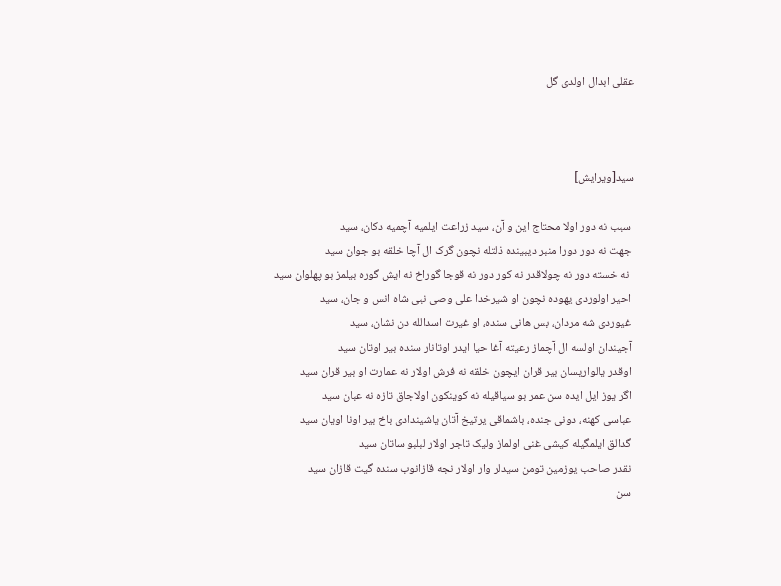عقلی ابدال اولدی گل



سید[ویرایش]

 سبب نه دور اولا محتاج این و آن، سید زراعت ایلمیه آچمیه دکان، سید
 جهت نه دور دورا منبر دیبینده ذلتله نچون گرک ال آچا خلقه بو جوان سید
  نه خسته دور نه چولاقدر نه کور دور نه قوجا گوراخ نه ایش گوره بیلمز بو پهلوان سید
 احیر اولوردی یهوده نچون او شیرخدا علی وصی نبی شاه انس و جان، سید
 غیوردی شه مردان، بس هانی سنده، او غیرت اسدالله دن نشان، سید
 آجیندان اولسه ال آچماز رعیته آغا حیا ایدر اوتانار سنده بیر اوتان سید
 اوقدر یالواریسان بیر قران ایچون خلقه نه فرش اولار نه عمارت او بیر قران سید
 اگر یوز ایل ایده سن عمر بو سیاقیله نه کوینکون اولاجاق تازه نه عبان سید
 عباسی کهنه، دونی جنده، باشماقی یرتیخ آتان یاشیندادی باخ بیر اونا اویان سید
 گدالق ایلمگیله کیشی غنی اولماز ولیک تاجر اولار لبلبو ساتان سید
 نقدر صاحب یوزمین تومن سیدلر وار اولار نجه قازانوب سنده گیت قازان سید
 سن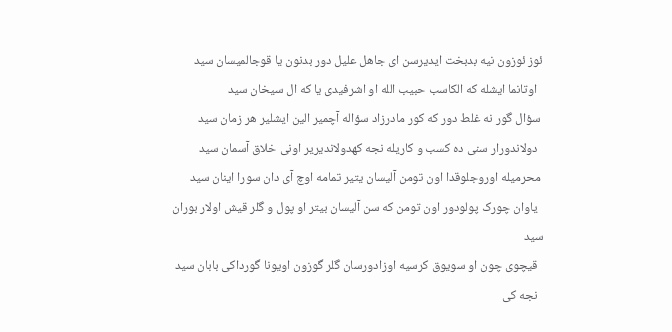ئوز ئوزون نیه بدبخت ایدیرسن ای جاهل علیل دور بدنون یا قوجالمیسان سید
  اوتانما ایشله که الکاسب حبیب الله او اشرفیدی یا که ال سیخان سید
 سؤال گور نه غلط دور که کور مادرزاد سؤاله آچمیر الین ایشلیر هر زمان سید
  دولاندورار سنی ده کسب و کاریله نجه کهدولاندیریر اونی خلاق آسمان سید
 محرمیله اوروجلوقدا اون تومن آلیسان یتیر تمامه اوچ آی دان سورا اینان سید
  یاوان چورک پولودور اون تومن که سن آلیسان بیتر او پول و گلر قیش اولار بوران سید
  قیچوی چون او سویوق کرسیه اوزادورسان گلر گوزون اویونا گورداکی بابان سید
  نجه کی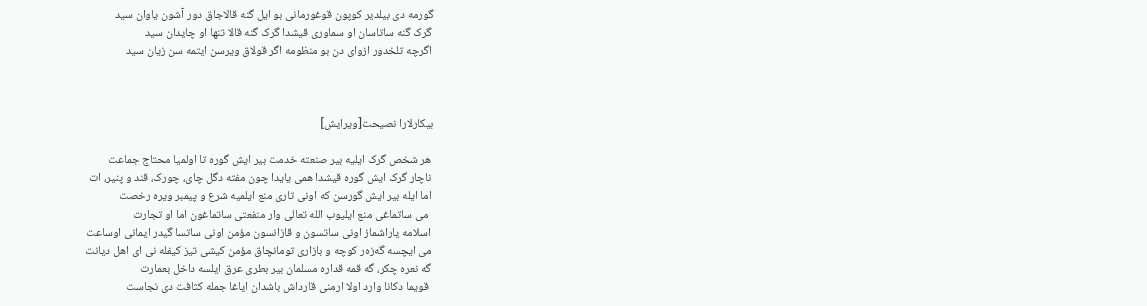گورمه دی بیلدیر کوپون قوغورمانی بو ایل گنه قالاجاق دور آشون یاوان سید
 گرک گنه ساتاسان او سماوری قیشدا گرک گنه قالا تنها او چایدان سید
 اگرچه تلخدور ازوای دن بو منظومه اگر قولاق ویرسن ایتمه سن زیان سید



بیکارلارا نصیحت[ویرایش]

 هر شخص گرک ایلیه بیر صنعته خدمت بیر ایش گوره تا اولمیا محتاج جماعت
 ناچار گرک ایش گوره قیشدا همی یایدا چون مفته دگل چای، چورک، قند و پنیر، ات
 اما ایله بیر ایش گورسن که اونی تاری منع ایلمیه شرع و پیمبر ویره رخصت
  می ساتماغی منع ایلیوب الله تعالی وار منفعتی ساتماغون اما او تجارت
 اسلامه یاراشماز اونی ساتسون و قازانسون مؤمن اونی ساتسا گیدر ایمانی اوساعت
 می ایچسه گه‌زه‌ر کوچه و بازاری تومانچاق مؤمن کیشی تیز کیفله نی ای اهل دیانت
 گه نعره چکر، گه قمه قداره مسلمان بیر بطری عرق ایلسه داخل بعمارت
  قویما دکانا وارد اولا ارمنی قارداش باشدان ایاغا جمله کثافت دی نجاست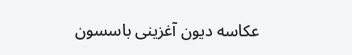عکاسه دیون آغزینی باسسون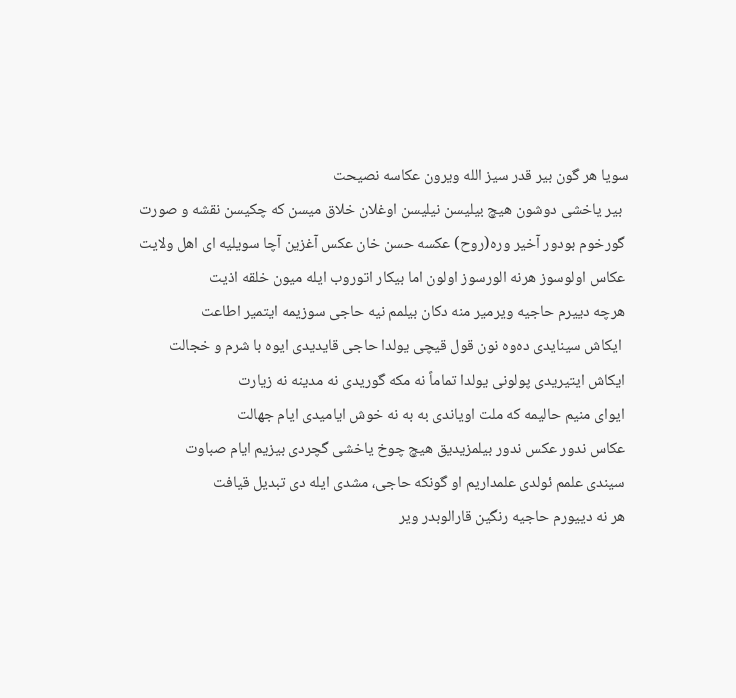سویا هر گون بیر قدر سیز الله ویرون عکاسه نصیحت
  بیر یاخشی دوشون هیچ بیلیسن نیلیسن اوغلان خلاق میسن که چکیسن نقشه و صورت
 گورخوم بودور آخیر وره(روح) عکسه حسن خان عکس آغزین آچا سویلیه ای اهل ولایت
 عکاس اولوسوز هرنه الورسوز اولون اما بیکار اتوروب ایله میون خلقه اذیت
 هرچه دییرم حاجیه ویرمیر منه دکان بیلمم نیه حاجی سوزیمه ایتمیر اطاعت
  ایکاش سینایدی ده‌وه نون قول قیچی یولدا حاجی قایدیدی ایوه با شرم و خجالت
 ایکاش ایتیریدی پولونی یولدا تماماً نه مکه گوریدی نه مدینه نه زیارت
 ایوای منیم حالیمه که ملت اویاندی به به نه خوش ایامیدی ایام جهالت
 عکاس ندور عکس ندور بیلمزیدیق هیچ چوخ یاخشی گچردی بیزیم ایام صباوت
 سیندی علمم ئولدی علمداریم او گونکه حاجی، مشدی ایله دی تبدیل قیافت
 هر نه دییورم حاجیه رنگین قارالوبدر ویر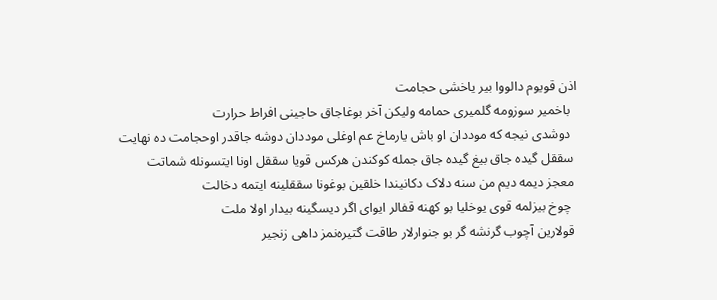اذن قویوم دالووا بیر یاخشی حجامت
  باخمیر سوزومه گلمیری حمامه ولیکن آخر بوغاجاق حاجینی افراط حرارت
  دوشدی نیجه که موددان او باش یارماخ عم اوغلی موددان دوشه جاقدر اوحجامت ده نهایت
 سققل گیده جاق بیغ گیده جاق جمله کوکندن هرکس قویا سققل اونا ایتسونله شماتت
 معجز دیمه دیم من سنه دلاک دکانیندا خلقین بوغونا سققلینه ایتمه دخالت
  چوخ بیزلمه قوی یوخلیا بو کهنه قفالر ایوای اگر دیسگینه بیدار اولا ملت
 قولارین آچوب گرنشه گر بو جنوارلار طاقت گتیره‌نمز داهی زنجیر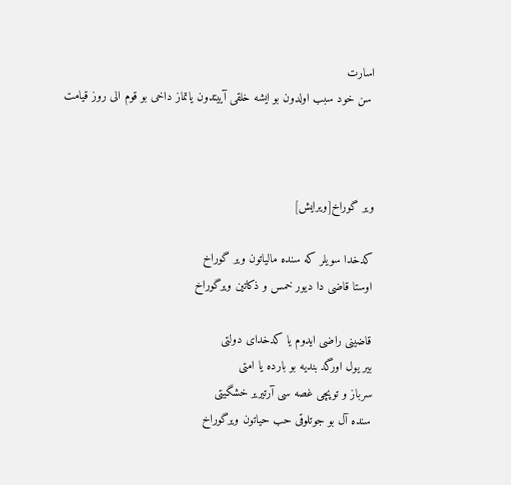اسارت
 سن خود سبب اولدون بو ایشه خلقی آییتدون یاتماز داخی بو قوم الی روز قیامت



ویر گوراخ[ویرایش]

کدخدا سویلر که سنده مالیاتون ویر گوراخ
اوستا قاضی دا دیور خمس و ذکاتین ویرگوراخ

قاضینی راضی ایدوم یا کدخدای دولتی
بیر یول اورگد بندیه بو بارده یا امتی
سرباز و توپچی غصه سی آرتیریر خشگیتی
سنده آل بو جوتلوقی حب حیاتون ویرگوراخ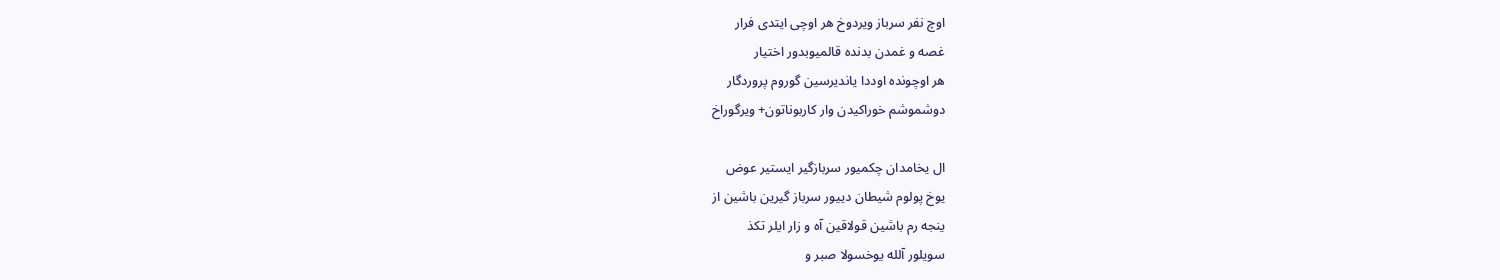اوچ نفر سرباز ویردوخ هر اوچی ایتدی فرار
غصه و غمدن بدنده قالمیوبدور اختیار
هر اوچونده اوددا یاندیرسین گوروم پروردگار
دوشموشم خوراکیدن وار کاربوناتون+ ویرگوراخ

ال یخامدان چکمیور سربازگیر ایستیر عوض
یوخ پولوم شیطان دییور سرباز گیرین باشین از
ینجه رم باشین قولاقین آه و زار ایلر تکذ
سویلور آلله یوخسولا صبر و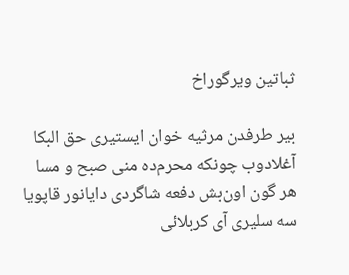ثباتین ویرگوراخ

بیر طرفدن مرثیه خوان ایستیری حق البکا
آغلادوب چونکه محرم‌ده منی صبح و مسا
هر گون اون‌بش دفعه شاگردی دایانور قاپویا
سه سلیری آی کربلائی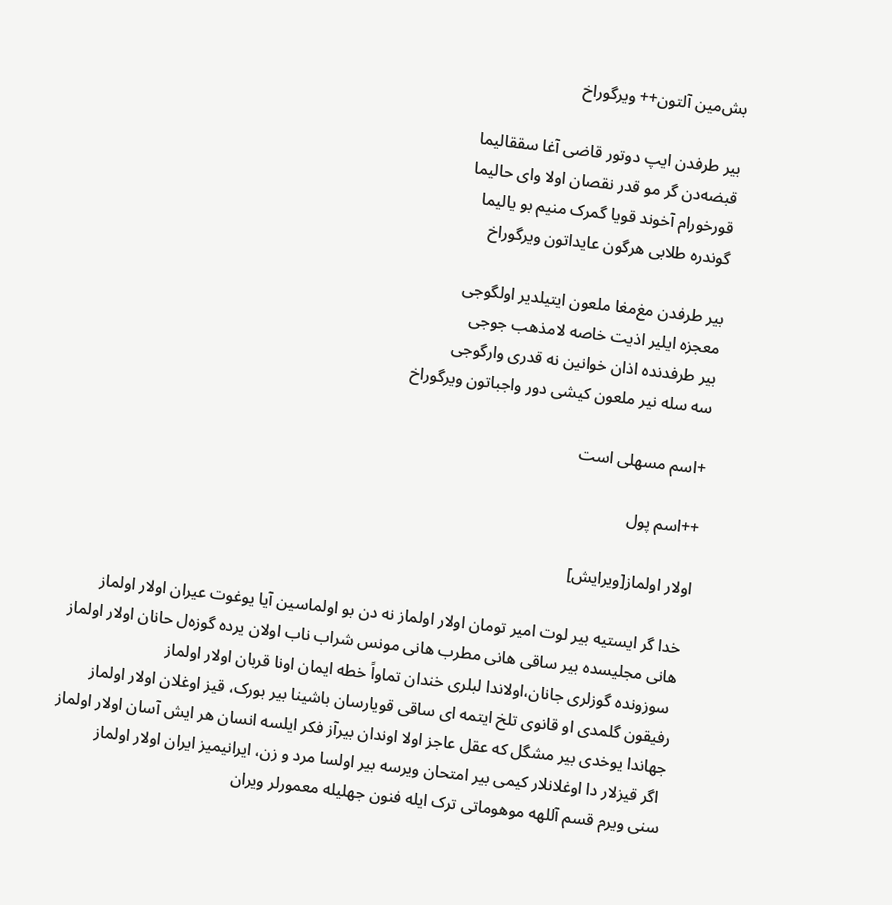بش‌مین آلتون++ ویرگوراخ

بیر طرفدن ایپ دوتور قاضی آغا سققالیما
قبضه‌دن گر مو قدر نقصان اولا وای حالیما
قورخورام آخوند قویا گمرک منیم بو یالیما
گوندره طلابی هرگون عایداتون ویرگوراخ

بیر طرفدن مغ‌مغا ملعون ایتیلدیر اولگوجی
معجزه ایلیر اذیت خاصه لامذهب جوجی
بیر طرفدنده اذان خوانین نه قدری وارگوجی
سه سله نیر ملعون کیشی دور واجباتون ویرگوراخ

+اسم مسهلی است

++اسم پول

اولار اولماز[ویرایش]

 خدا گر ایستیه بیر لوت امیر تومان اولار اولماز نه دن بو اولماسین آیا یوغوت عیران اولار اولماز
 هانی مجلیسده بیر ساقی هانی مطرب هانی مونس شراب ناب اولان یرده گوزه‌ل حانان اولار اولماز
  سوزونده گوزلری جانان،اولاندا لبلری خندان تماواً خطه ایمان اونا قربان اولار اولماز
 رفیقون گلمدی او قانوی تلخ ایتمه ای ساقی قویارسان باشینا بیر بورک، قیز اوغلان اولار اولماز
 جهاندا یوخدی بیر مشگل که عقل عاجز اولا اوندان بیرآز فکر ایلسه انسان هر ایش آسان اولار اولماز
  اگر قیزلار دا اوغلانلار کیمی بیر امتحان ویرسه بیر اولسا مرد و زن، ایرانیمیز ایران اولار اولماز
 سنی ویرم قسم آللهه موهوماتی ترک ایله فنون جهلیله معمورلر ویران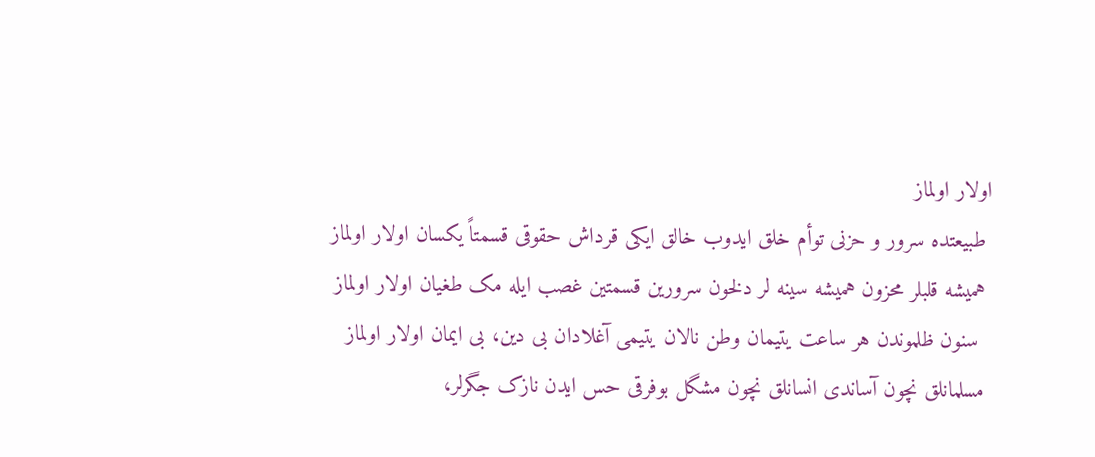اولار اولماز
 طبیعتده سرور و حزنی توأم خلق ایدوب خالق ایکی قرداش حقوقی قسمتاً یکسان اولار اولماز
 همیشه قلبلر محزون همیشه سینه لر دلخون سرورین قسمتین غصب ایله مک طغیان اولار اولماز
  سنون ظلموندن هر ساعت یتیمان وطن نالان یتیمی آغلادان بی دین، بی ایمان اولار اولماز
 مسلمانلق نچون آساندی انسانلق نچون مشگل بوفرقی حس ایدن نازک جگرلر،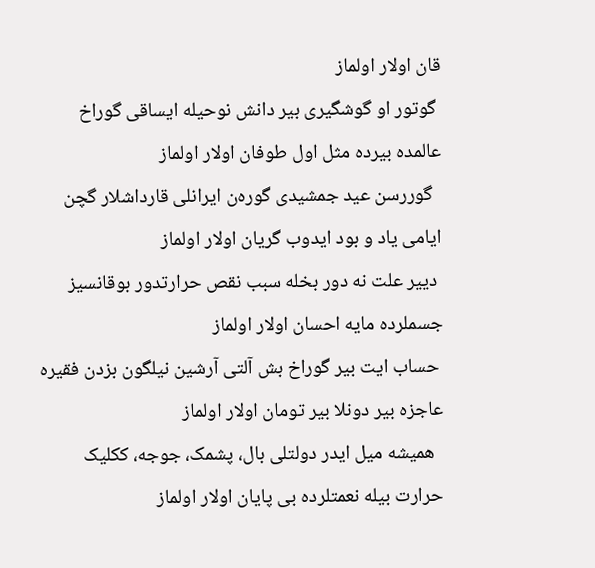قان اولار اولماز
 گوتور او گوشگیری بیر دانش نوحیله ایساقی گوراخ عالمده بیرده مثل اول طوفان اولار اولماز
  گوررسن عید جمشیدی گوره‌ن ایرانلی قارداشلار گچن ایامی یاد و بود ایدوب گریان اولار اولماز
 دییر علت نه دور بخله سبب نقص حرارتدور بوقانسیز جسملرده مایه احسان اولار اولماز
 حساب ایت بیر گوراخ بش آلتی آرشین نیلگون بزدن فقیره عاجزه بیر دونلا بیر تومان اولار اولماز
  همیشه میل ایدر دولتلی بال، پشمک، جوجه، ککلیک حرارت بیله نعمتلرده بی پایان اولار اولماز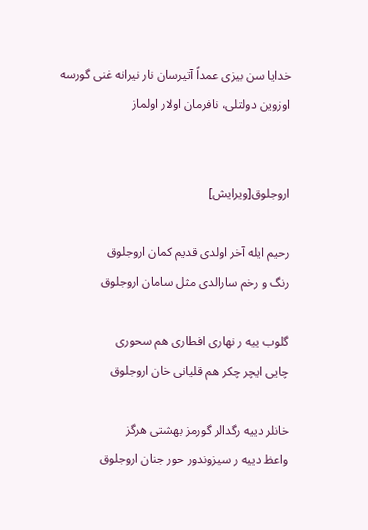خدایا سن بیزی عمداً آتیرسان نار نیرانه غنی گورسه اوزوین دولتلی، نافرمان اولار اولماز


اروجلوق[ویرایش]

رحیم ایله آخر اولدی قدیم کمان اروجلوق
رنگ و رخم سارالدی مثل سامان اروجلوق

گلوب ییه ر نهاری افطاری هم سحوری
چایی ایچر چکر هم قلیانی خان اروجلوق

خانلر دییه رگدالر گورمز بهشتی هرگز
واعظ دییه ر سیزوندور حور جنان اروجلوق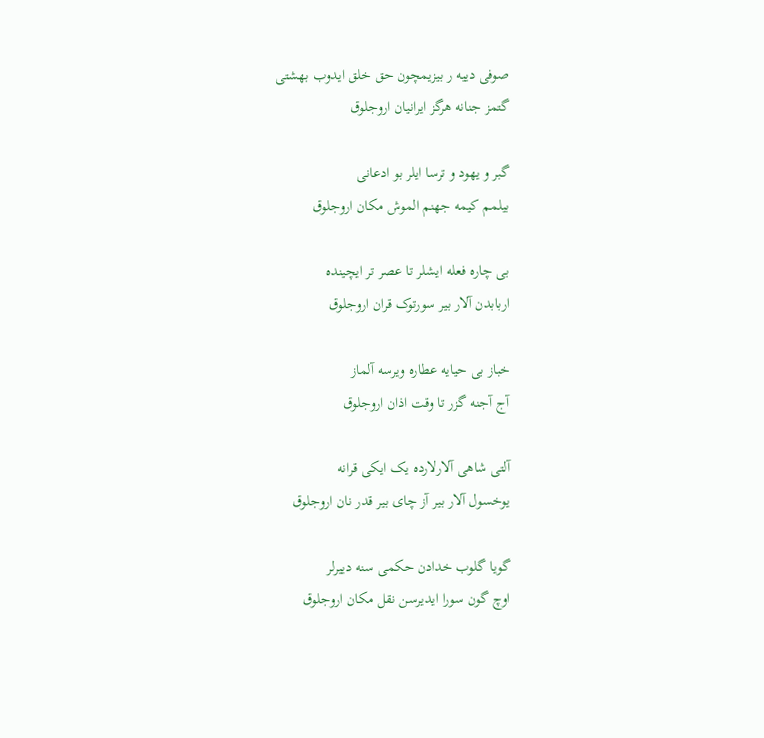صوفی دییه ر بیزیمچون حق خلق ایدوب بهشتی
گتمز جنانه هرگز ایرانیان اروجلوق

گبر و یهود و ترسا ایلر بو ادعانی
بیلمم کیمه جهنم الموش مکان اروجلوق

بی چاره فعله ایشلر تا عصر تر ایچینده
اربابدن آلار بیر سورتوک قران اروجلوق

خباز بی حیایه عطاره ویرسه آلماز
آج آجنه گزر تا وقت اذان اروجلوق

آلتی شاهی آلارلارده یک ایکی قرانه
یوخسول آلار بیر آز چای بیر قدر نان اروجلوق

گویا گلوب خدادن حکمی سنه دییرلر
اوچ گون سورا ایدیرسن نقل مکان اروجلوق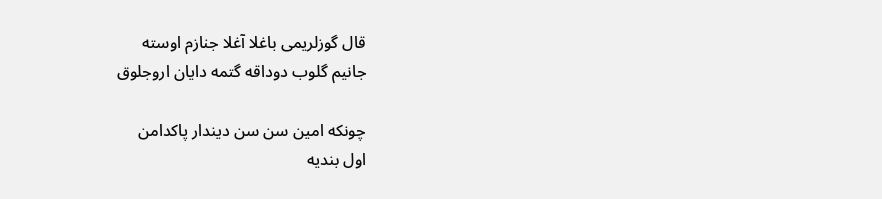قال گوزلریمی باغلا آغلا جنازم اوسته
جانیم گلوب دوداقه گتمه دایان اروجلوق

چونکه امین سن سن دیندار پاکدامن
اول بندیه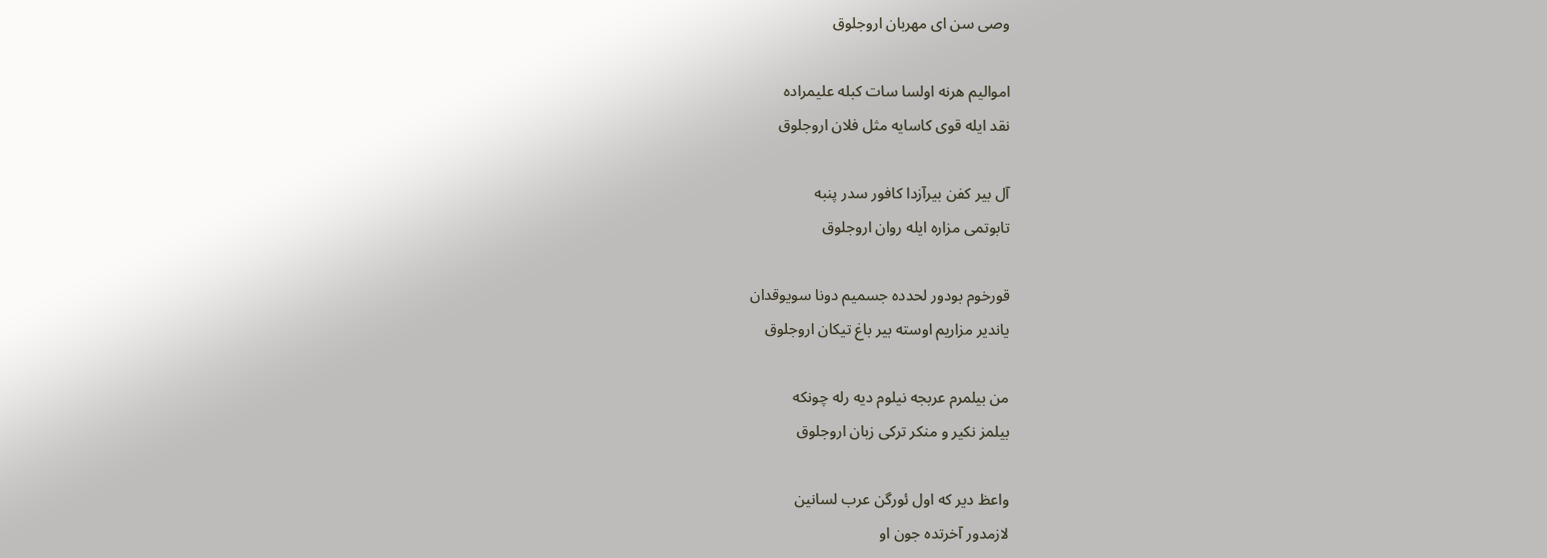وصی سن ای مهربان اروجلوق

اموالیم هرنه اولسا سات کبله علیمراده
نقد ایله قوی کاسایه مثل فلان اروجلوق

آل بیر کفن بیرآزدا کافور سدر پنبه
تابوتمی مزاره ایله روان اروجلوق

قورخوم بودور لحدده جسمیم دونا سویوقدان
یاندیر مزاریم اوسته بیر باغ تیکان اروجلوق

من بیلمرم عربجه نیلوم دیه رله چونکه
بیلمز نکیر و منکر ترکی زبان اروجلوق

واعظ دیر که اول ئورگن عرب لسانین
لازمدور آخرتده جون او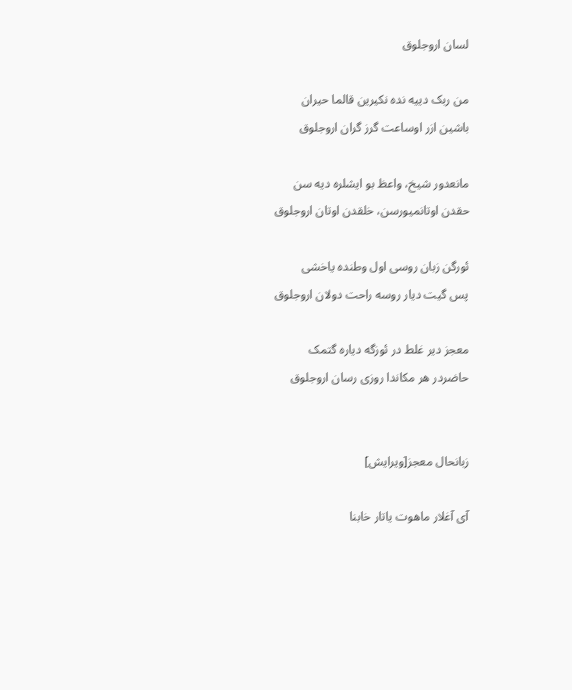لسان اروجلوق

من ربک دییه نده نکیرین قالما حیران
باشین ازر اوساعت گرز گران اروجلوق

مانعدور شیخ، واعظ بو ایشلره دیه سن
حقدن اوتانمیورسن، خلقدن اوتان اروجلوق

ئورگن زبان روسی اول وطنده یاخشی
پس گیت دیار روسه راحت دولان اروجلوق

معجز دیر غلط در ئوزگه دیاره گتمک
حاضردر هر مکاندا روزی رسان اروجلوق


زبانحال معجز[ویرایش]

آی آغلار ماهوت یاتار خابنا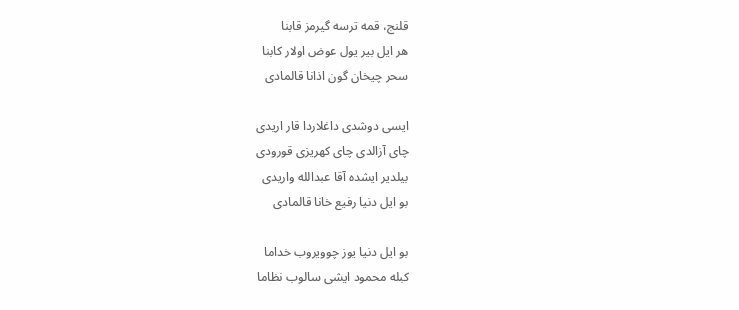قلنج، قمه ترسه گیرمز قابنا
هر ایل بیر یول عوض اولار کابنا
سحر چیخان گون اذانا قالمادی

ایسی دوشدی داغلاردا قار اریدی
چای آزالدی چای کهریزی قورودی
بیلدیر ایشده آقا عبدالله واریدی
بو ایل دنیا رفیع خانا قالمادی

بو ایل دنیا یوز چوویروب خداما
کبله محمود ایشی سالوب نظاما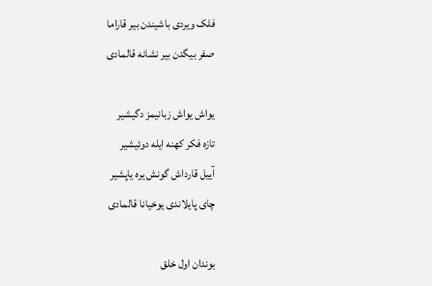فلک ویردی باشیندن بیر قاراما
صفر بیگدن بیر نشانه قالمادی

یواش یواش زبانیمز دگیشیر
تازه فکر کهنه ایله دوئیشیر
آییل قارداش گونش یره یاپشیر
چای پایلاندی یوخیانا قالمادی

بوندان اول خلق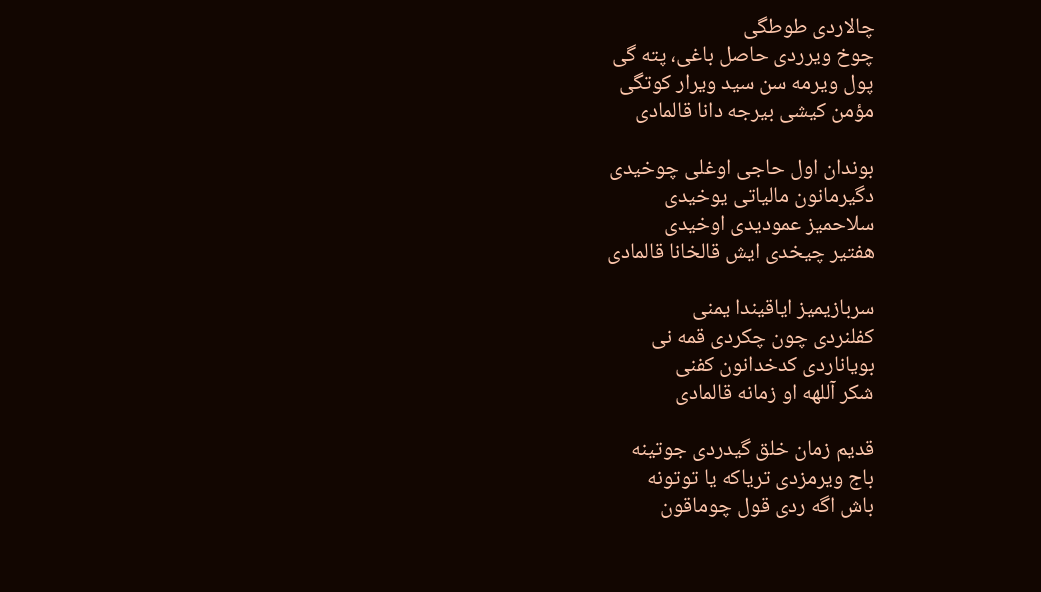چالاردی طوطگی
چوخ ویرردی حاصل باغی، پته گی
پول ویرمه سن سید ویرار کوتگی
مؤمن کیشی بیرجه دانا قالمادی

بوندان اول حاجی اوغلی چوخیدی
دگیرمانون مالیاتی یوخیدی
سلاحمیز عمودیدی اوخیدی
هفتیر چیخدی ایش قالخانا قالمادی

سربازیمیز ایاقیندا یمنی
کفلنردی چون چکردی قمه نی
بویاناردی کدخدانون کفنی
شکر آللهه او زمانه قالمادی

قدیم زمان خلق گیدردی جوتینه
باج ویرمزدی تریاکه یا توتونه
باش اگه ردی قول چوماقون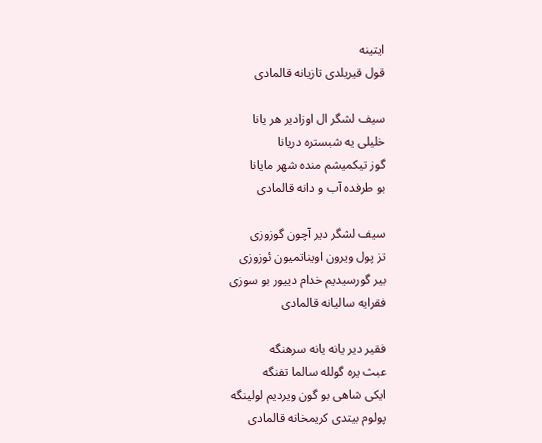ایتینه
قول قیریلدی تازیانه قالمادی

سیف لشگر ال اوزادیر هر یانا
خلیلی یه شبستره دریانا
گوز تیکمیشم منده شهر مایانا
بو طرفده آب و دانه قالمادی

سیف لشگر دیر آچون گوزوزی
تز پول ویرون اویناتمیون ئوزوزی
بیر گورسیدیم خدام دییور بو سوزی
فقرایه سالیانه قالمادی

فقیر دیر یانه یانه سرهنگه
عبث یره گولله سالما تفنگه
ایکی شاهی بو گون ویردیم لولینگه
پولوم بیتدی کریمخانه قالمادی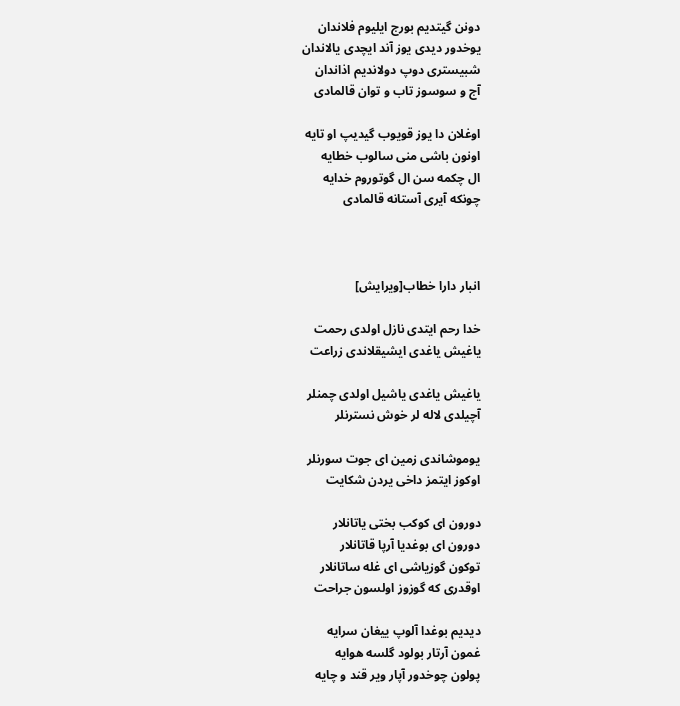دونن گیتدیم بورج ایلیوم فلاندان
یوخدور دیدی یوز آند ایچدی یالاندان
شبیستری دوپ دولاندیم اذاندان
آج و سوسوز تاب و توان قالمادی

اوغلان دا یوز قویوب گیدیپ او تایه
اونون باشی منی سالوب خطایه
ال چکمه سن ال گوتوروم خدایه
چونکه آیری آستانه قالمادی



انبار دارا خطاب[ویرایش]

خدا رحم ایتدی نازل اولدی رحمت
یاغیش یاغدی ایشیقلاندی زراعت

یاغیش یاغدی یاشیل اولدی چمنلر
آچیلدی لاله لر خوش نسترنلر

یوموشاندی زمین ای جوت سورنلر
اوکوز ایتمز داخی یردن شکایت

دورون ای کوکب بختی یاتانلار
دورون ای بوغدیا آرپا قاتانلار
توکون گوزیاشی ای غله ساتانلار
اوقدری که گوزوز اولسون جراحت

دیدیم بوغدا آلوپ ییغان سرایه
غمون آرتار بولود گلسه هوایه
پولون چوخدور آپار ویر قند و چایه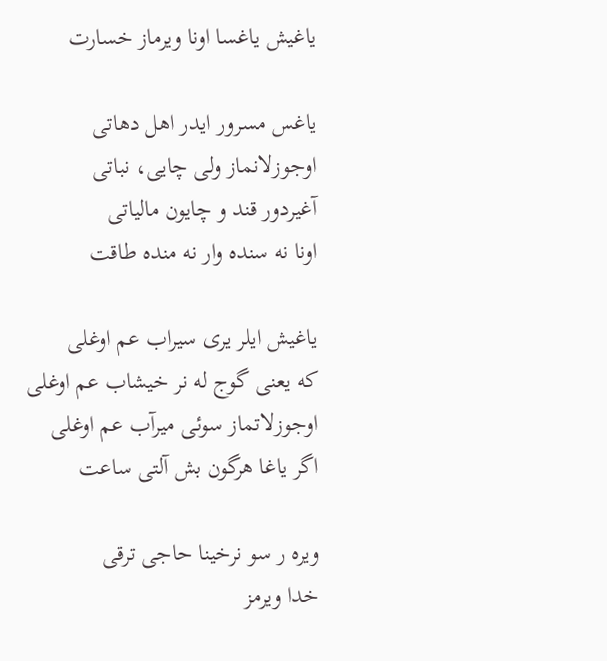یاغیش یاغسا اونا ویرماز خسارت

یاغس مسرور ایدر اهل دهاتی
اوجوزلانماز ولی چایی، نباتی
آغیردور قند و چایون مالیاتی
اونا نه سنده وار نه منده طاقت

یاغیش ایلر یری سیراب عم اوغلی
که یعنی گوج له نر خیشاب عم اوغلی
اوجوزلاتماز سوئی میرآب عم اوغلی
اگر یاغا هرگون بش آلتی ساعت

ویره ر سو نرخینا حاجی ترقی
خدا ویرمز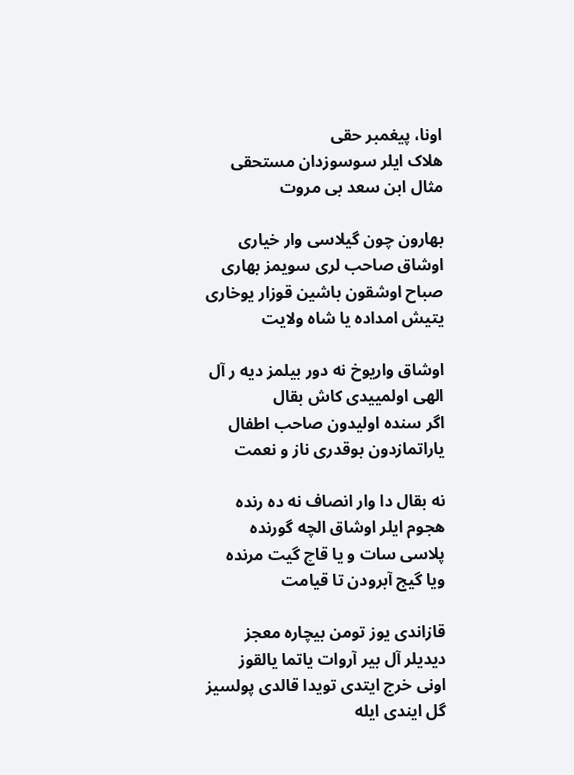اونا، پیغمبر حقی
هلاک ایلر سوسوزدان مستحقی
مثال ابن سعد بی مروت

بهارون چون گیلاسی وار خیاری
اوشاق صاحب لری سویمز بهاری
صباح اوشقون باشین قوزار یوخاری
یتیش امداده یا شاه ولایت

اوشاق واریوخ نه دور بیلمز دیه ر آل
الهی اولمییدی کاش بقال
اگر سنده اولیدون صاحب اطفال
یاراتمازدون بوقدری ناز و نعمت

نه بقال دا وار انصاف نه ده رنده
هجوم ایلر اوشاق الچه گورنده
پلاسی سات و یا قاچ گیت مرنده
ویا گیج آبرودن تا قیامت

قازاندی یوز تومن بیچاره معجز
دیدیلر آل بیر آروات یاتما یالقوز
اونی خرج ایتدی تویدا قالدی پولسیز
گل ایندی ایله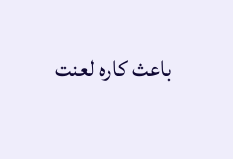باعث کاره لعنت